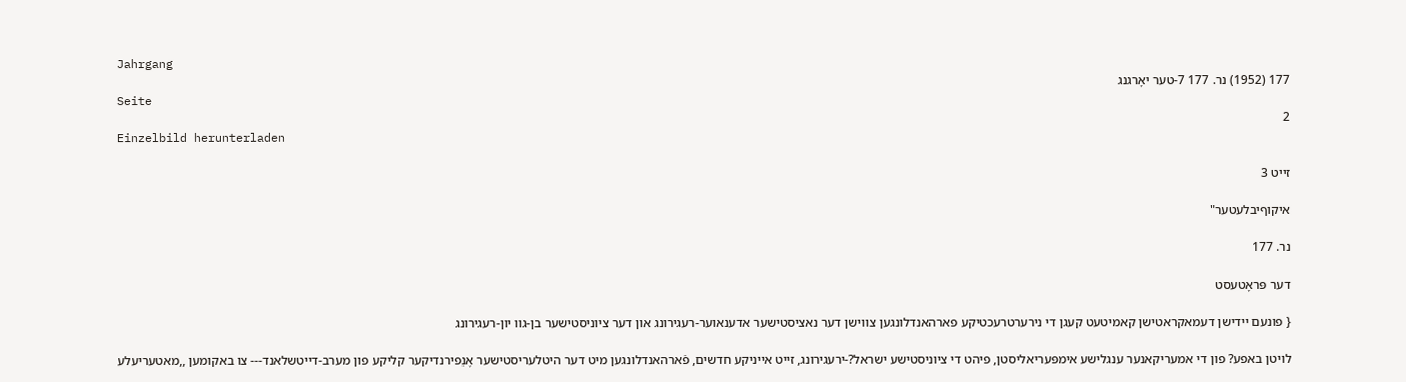Jahrgang
177 (1952) נר. 177 7-טער יאָרגנג
Seite
2
Einzelbild herunterladen

זייט 3

איקוףיבלעטער"

נר. 177

דער פּראָטעסט

{ פונעם יידישן דעמאקראטישן קאמיטעט קעגן די נירערטרעכטיקע פארהאנדלונגען צווישן דער נאציסטישער אדענאוער-רעגירונג און דער ציוניסטישער בן-גוו יון-רעגירונג

לויטן באפע? פון די אמעריקאנער ענגלישע אימפּעריאליסטן, פיהט די ציוניסטישע ישראל?-ירעגירונג, זייט אייניקע חדשים, פֿארהאנדלונגען מיט דער היטלעריסטישער אֶנֵפירנדיקער קליקע פון מערב-דייטשלאנד--- צו באקומען ,,מאטעריעלע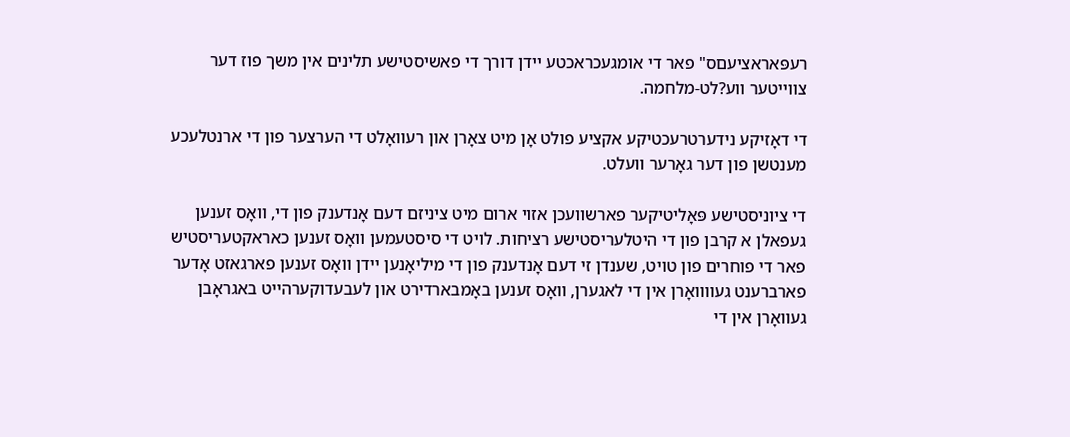רעפּאראציעםס" פאר די אומגעכראכטע יידן דורך די פאשיסטישע תלינים אין משך פוז דער צווייטער ווע?לט-מלחמה.

די דאָזיקע נידערטרעכטיקע אקציע פולט אָן מיט צאָרן און רעוואָלט די הערצער פון די ארנטלעכע מענטשן פון דער גאָרער וועלט.

די ציוניסטישע פּאָליטיקער פארשוועכן אזוי ארום מיט ציניזם דעם אָנדענק פון די, װאָס זענען געפאלן א קרבן פון די היטלעריסטישע רציחות. לויט די סיסטעמען וואָס זענען כאראקטעריסטיש פאר די פוחרים פון טויט, שענדן זי דעם אָנדענק פון די מיליאָנען יידן װאָס זענען פארגאזט אָדער פארברענט געוװואָרן אין די לאגערן, װאָס זענען באָמבארדירט און לעבעדוקערהייט באגראָבן געװאָרן אין די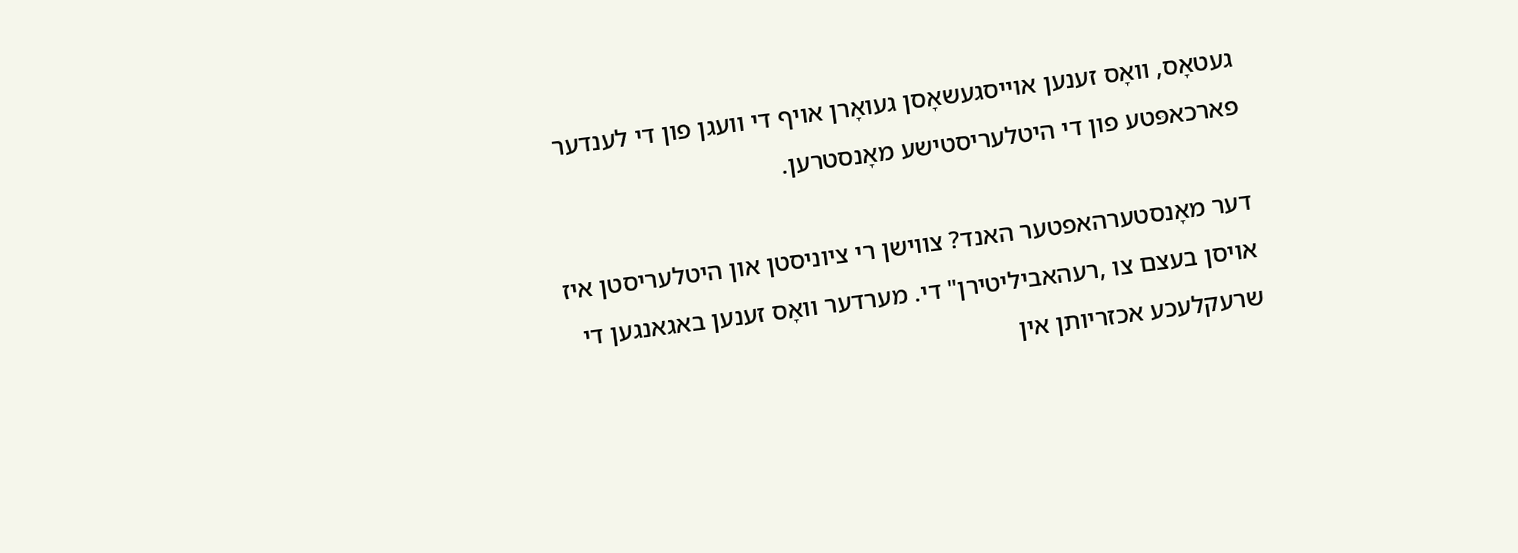געטאָס, װאָס זענען אױיסגעשאָסן געואָרן אויף די וועגן פון די לענדער פארכאפּטע פון די היטלעריסטישע מאָנסטרען.

דער מאָנסטערהאפטער האנד? צווישן רי ציוניסטן און היטלעריסטן איז אויסן בעצם צו ,רעהאביליטירן" די. מערדער וואָס זענען באגאנגען די שרעקלעכע אכזריותן אין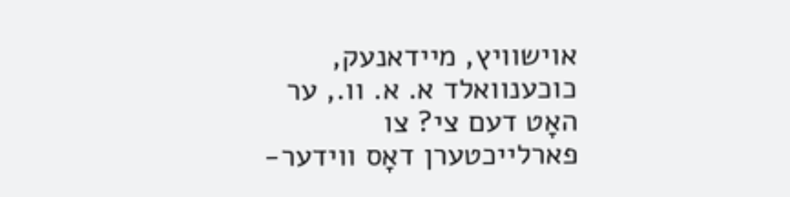אוישוויץ, מיידאנעק, כוכענוואלד א. א. וו., ער האָט דעם צי? צו פארלייכטערן דאָס ווידער-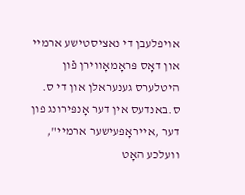אויפלעבן די נאציסטישע ארמיי און דאָס פּראָמאָווירן פֿון היטלערס גענעראלן און די ס. ס.באנדעס אין דער אָנפּירונג פון דער ,אייראָפּעישער ארמיי", וועלכע האָט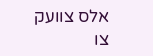אלס צוועק צו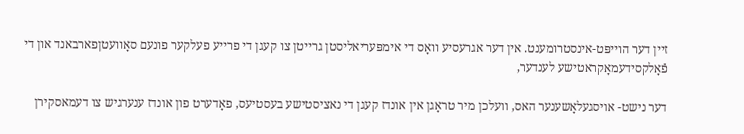זיין דער הױיפּט-אינסטרומענט. אין דער אגרעסיע װאָס די אימפּעריאליסטן גרייטן צו קעגן די פרייע פעלקער פונעם סאָוועטןפארבאנד און די פֿאָלקסידעמאָקראטישע לענדער,

דער נישט- אויסגעלאָשענער האס, וועלכן מיר טראָגן אין אונדז קעגן די נאציסטישע בעסטיעס, פאָדערט פון אונדז ענערגיש צו דעמאסקירן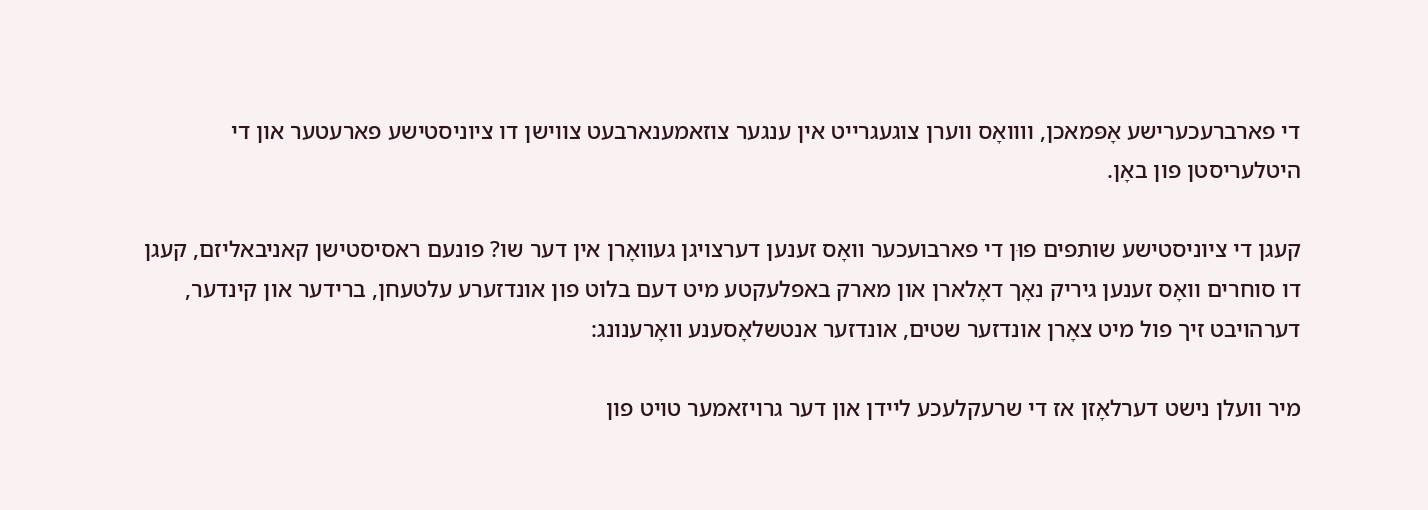די פארברעכערישע אָפּמאכן, וװואָס ווערן צוגעגרייט אין ענגער צוזאמענארבעט צווישן דו ציוניסטישע פארעטער און די היטלעריסטן פון באָן.

קעגן די ציוניסטישע שותפים פוּן די פארבועכער װאָס זענען דערצויגן געװאָרן אין דער שו? פונעם ראסיסטישן קאניבאליזם, קעגן דו סוחרים וואָס זענען גיריק נאָך דאָלארן און מארק באפלעקטע מיט דעם בלוט פון אונדזערע עלטעחן, ברידער און קינדער, דערהויבט זיך פול מיט צאָרן אונדזער שטים, אונדזער אנטשלאָסענע װאָרענונג:

מיר וועלן נישט דערלאָזן אז די שרעקלעכע ליידן און דער גרויזאמער טויט פון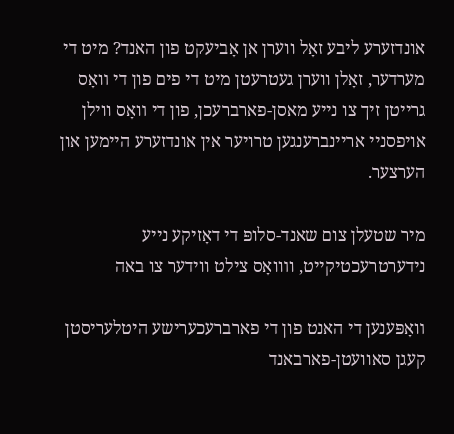אונדזערע ליבע זאָל ווערן אן אָביעקט פון האנד? מיט די מערדער, זאָלן ווערן געטרעטן מיט די פים פון די װאָס גרייטן זיך צו נייע מאסן-פארברעכן, פון די װאָס ווילן אויפסניי אריינברענגען טרויער אין אונדזערע היימען און הערצער.

מיר שטעלן צום שאנד-סלופּ די דאָזיקע נייע נידערטרעכטיקייט, וװואָס צילט ווידער צו באה

װאָפּענען די האנט פון די פארברעכערישע היטלעריסטן קעגן סאוועטן-פארבאנד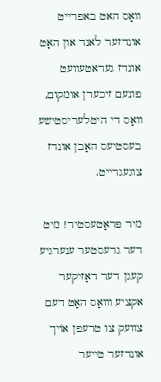װאָס האט באפרייט אונדזער לאנד און האָט אונדז געראטעוועט פונעם זיכערן אומקום, װאָס די היטלעריסטישע בעסטיעס האָבן אונדז צוגעגרייט.

מיר פּראָטעסטיר! מיט דער גרעסטער ענערגיע קעגן דער דאָזיקער אקציע װואָס האָט דעם צוועק צו טרעפן אוֹיך אונדזער טייער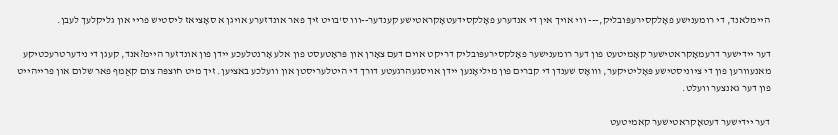היימלאנד, די רומענישע פאָלקסירעפּובליק,--- ווי אויך אין די אנדערע פאָלקסידעטאָקראטישע קענדער--ווו ס'בויט זיך פאר אונדזערע אויגן א סאָציאז ליסטיש פריי און גליקלעך לעבן.

דער יידישער דרעמאָקראטישער קאָמיטעט פון דער רומענישער פאָלקסירעפּובליק דריקט אוים דעם צאָרן און פּראָטעסט פון אלע אָרנטלעכע יידן פון אונדזער היימ?אנד, קעגן די נידערטרעכטיקע מאנעוורען פון די ציוניסטישע פּאָליטיקער, װואָס שענדן די קברים פון מיליאָנען יידן אויסגעהרגעטע דורך די היטלעריסטן און וועלכע באציען. זיך מיט חוצפּה צום קאַמף פאר שלום און פרייהייט פון דער גאנצער וועלט.

דער יידישער דעטאָקראטישער קאמיטעט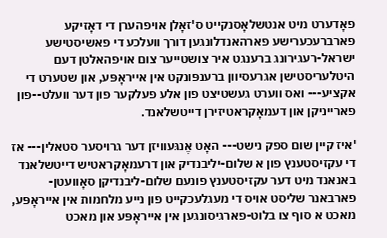פאָדערט מיט אנטשלאָסנקייט ס'זאָלן אויפהערן די דאָזיקע פארברעכערישע פארהאנדלונגען דורך וועלכע די פאשיסטישע ישראל-רעגירונג ברענגט איר צושטייער צום אויפהאלטן דעם היטלעריסטישן אגרעסיוון ברענפּונקט אין אייראָפּע, און שטערט די אקציע--- ואס ווערט געשטיצט פון אלע פעלקער פון דער וועלט--פון פארייניקן און דעמאָקראטיזירן דייטשלאנד.

'איז קיין שום ספק נישט--- האָט אֶנגּעוויזן דער גרויסער סטאלין--- אז די עקזיסטענץ פון א שלום-יליבנדיק און דרעמאָקראטיש דייטשלאנד באנאנד מיט דער עקזיסטענץ פונעם שלום-ליבנדיקן סאָוועטן-פארבאנר שליסט אויס די מעגלעכקייט פון נייע מלחמות אין אייראָפּע, מאכט א סוף צו בלוט-פארגיסונגען אין אייראָפּע און מאכט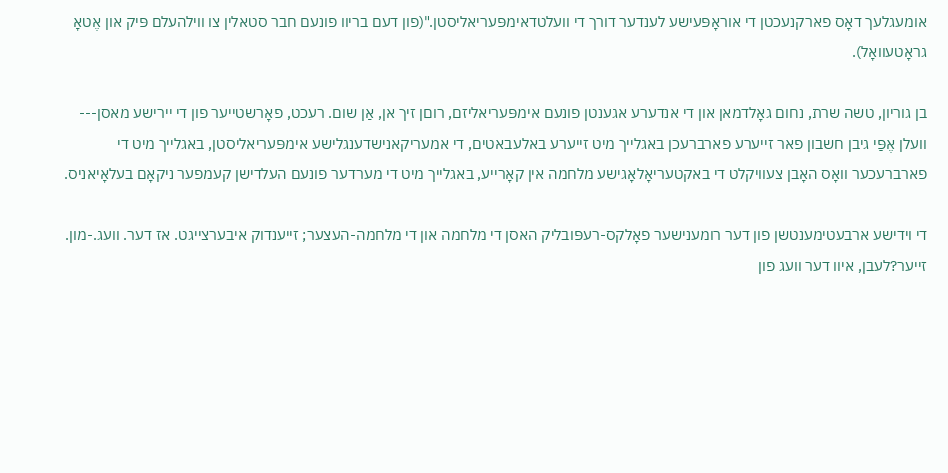אומעגלעך דאָס פארקנעכטן די אוראָפּעישע לענדער דורך די וועלטדאימפּעריאליסטן."(פון דעם בריוו פונעם חבר סטאלין צו ווילהעלם פּיק און אֶטאָ גראָטעוואָל).

בן גוריון, טשה שרת, נחום גאָלדמאן און די אנדערע אגענטן פונעם אימפּעריאליזם, רוםן זיך אן, אַן שום. רעכט, פאָרשטייער פון די יירישע מאסן--- וועלן אֶפַּי גיבן חשבון פאר זייערע פארברעכן באגלייך מיט זייערע באלעבאטים, די אמעריקאנישדענגלישע אימפּעריאליסטן, באגלייך מיט די פארברעכער וואָס האָבן צעוויקלט די באקטעריאָלאָגישע מלחמה אין קאָרייע, באגלייך מיט די מערדער פונעם העלדישן קעמפער ניקאָם בעלאָיאניס.

די וידישע ארבעטימענטשן פון דער רומענישער פאָלקס-רעפּובליק האסן די מלחמה און די מלחמה-העצער; זייענדוק איבערצייגט. אז דער. וועג.-מון. זייער?לעבן, איוו דער וועג פון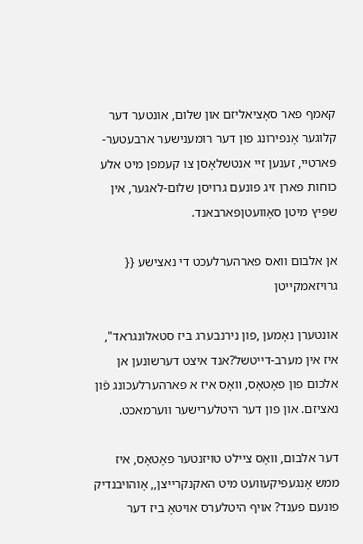קאמף פאר סאָציאליזם און שלום, אונטער דער קלוגער אָנפירונג פון דער רומענישער ארבעטער-פּארטיי, זענען זיי אנטשלאָסן צו קעמפן מיט אלע כוחות פארן זיג פונעם גרויסן שלום-לאגער, אין שפִּיץ מיטן סאָוועטןפארבאנד.

אן אלבום וואס פארהערלעכט די נאצישע {{ גרויזאמקייטן

אונטערן נאָמען ,פון נירנבערג ביז סטאלונגראד", איז אין מערב-דייטשל?אנד איצט דערשונען אן אלכום פון פאָטאָס, װאָס איז א פארהערלעכונג פֿון נאציזם. און פון דער היטלערישער ווערמאכט.

דער אלבום, װאָס ציילט טויזנטער פאָטאָס, איז ממש אָנגעפּיקעוועט מיט האקנקרייצן,, אָוהויבנדיק פונעם פענד? אויף היטלערס אויטאָ ביז דער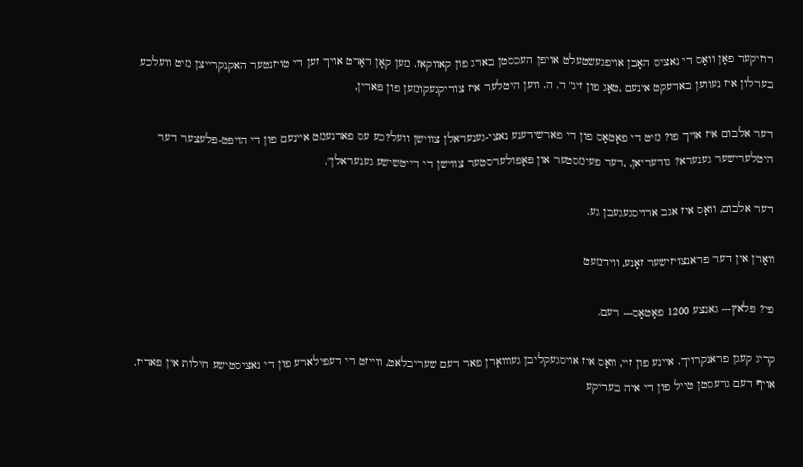רוזיקער פאָן וואָס די נאציס האָבן אויפגעשטעלט אויפן העכסטן בארג פון קאווקאז. מען קאָן דאָרט אויך זען די טויזנטער האקנקרייצן מיט וועלכע בערלון איז נעווען באדעקט אינעם ,טאָג פון זיג" ד. ה. ווען היטלער איז צוריקגעקומען פון פּארין,

דער אלבום איז אויך פו? מיט די פאָטאָס פון די פארשידענע נאצי-גענעראלן צווישן וועל?כע עס פארנעמט איינעם פון די הױפּט-פּלעצער דער היטלערישער גענערא? גודעריאן, ,דער פעימסטער און פּאָפּולערסטער צווישן די דייטשישע גענעראלן".

דער אלבום, וואָס איז אגב ארויסגעגעבן גע.

װאָרן אין דער פראנצויזישער זאָנע, ווידמעט

פי? פּלאץ--- גאנצע 1200 פאָטאָס--- רעם.

קריג קעגן פראנקרויך. איינע פון זיי, װאָס איז אויסגעקליבן געװואָרן פאר דעם שעריבלאט, ווייזט די דעפילארע פון די נאציסטישע חילות אין פּאריז. אויף דעם גרעסטן טייל פון די איה בעריקע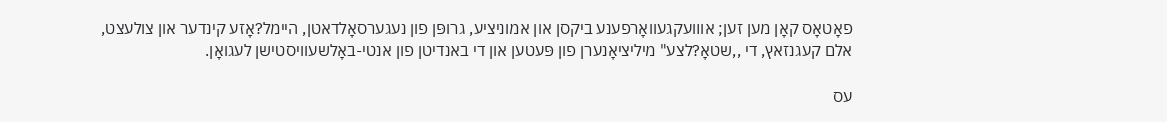פאָטאָס קאָן מען זען; אוװעקגעוואָרפענע ביקסן און אמוניציע, גרופּן פון נעגערסאָלדאטן, היימל?אָזע קינדער און צולעצט, אלם קעגנזאץ, די ,,שטאָ?לצע" מיליציאָנערן פון פּעטען און די באנדיטן פון אנטי-באָלשעוויסטישן לעגואָן.

עס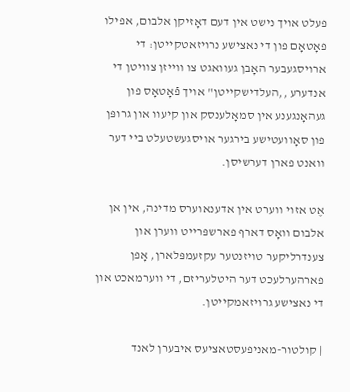פעלט אויך נישט אין דעם דאָזיקן אלבום, אפילו פאָטאָם פון די נאצישע נרויזאטקייטן: די ארויסגעבער האָבן געוואגט צו ווייזן צוויטן די אנדערע ,,העלדישקייטן" אויך פֿאָטאָס פון געהאָנגענע אין סמאָלענסק און קיעוו און גרופּן פון סאָוועטישע בירגער אויסגעשטעלט ביי דער וואנט פארן דערשיסן.

אֶט אזוי ווערט אין אדענאוערס מדינה, אין אן אלבום װאָס דארף פארשפּרייט ווערן און צענדרליקער טויזנטער עקזעמפּלארן, אָפן פארהערלעכט דער היטלעריזם, די ווערמאכט און די נאצישע גרויזאמקייטן.

| קולטור-מאניפעסטאציעס איבערן לאנד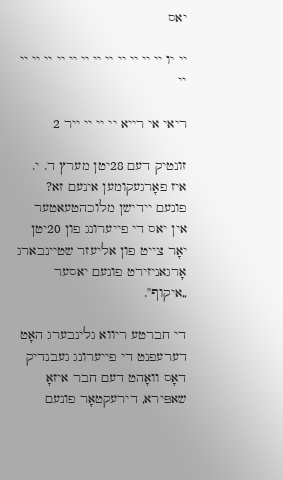יאס

יי יו יי יי יי יי יי יי יי יי יי יי יי יי יי

ריאי אי רייא יי יי יי ייר 2

זונטיק דעם 28יטן מערץ ד. י. איז פאָרגעקומען אינעם זא? פונעם יידישן מלוכהטעאטער אין יאס די פייערונג פון 20יטן יאָר צייט פון אליעזר שטיינבארג אָרגאניזירט פונעם יאסער ,,איקוף".

די חברטע ריווא גלינבערג האָט דערעפנט די פייערונג געבנדיק דאָס וואָהט דעם חבר איזאָ שאפּירא, דירעקטאָר פונעם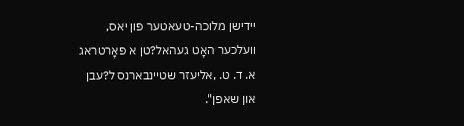יידישן מלוכה-טעאטער פון יאס, וועלכער האָט געהאל?טן א פאָרטראג א. ד. ט. ,אליעזר שטיינבארנס ל?עבן און שאפן".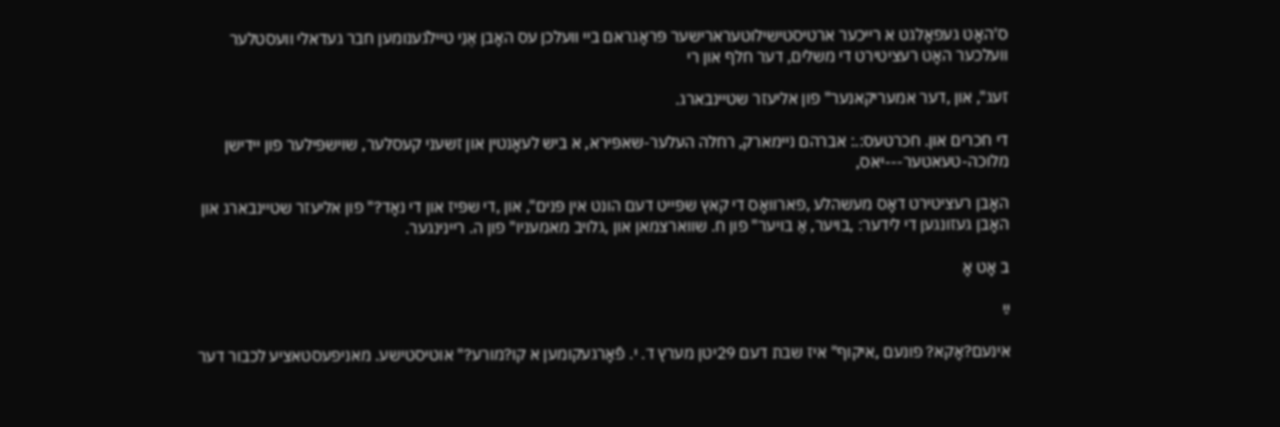ס'האָט געפאָלגט א רייכער ארטיסטישילוטערארישער פּראָגראם ביי וועלכן עס האָבן אֶנֵי טיילֿגענומען חבר געדאלי וועסטלער וועלכער האָט רעציטירט די משלים, דער חלף און רי

זעג", און ,דער אמעריקאנער" פון אליעזר שטיינבארג.

די חכרים און. חכרטעס:.: אברהם ניימארק, רחלה העלער-שאפּירא, א ביש לעאָנטין און זשעני קעסלער, שוישפּילער פון יידישן מלוכה-טעאטער---יאס,

האָבן רעציטירט דאָס מעשהלע ,פארוואָס די קאץ שפּייט דעם הונט אין פּנים", און ,די שפּיז און די נאָד?" פון אליעזר שטיינבארג און האָבן געזונגען די לידער: ,בויער, אַ בויער" פון ח. שווארצמאן און ,גלויב מאמעניו" פון ה. ריינינגער.

ב אָט אָ

ײַ

אינעם?אָקא? פונעם ,איקוף" איז שבת דעם 29יטן מערץ ד. י. פֿאָרגעקומען א קו?מורע?" אוטיסטישע. מאניפעסטאציע לכבור דער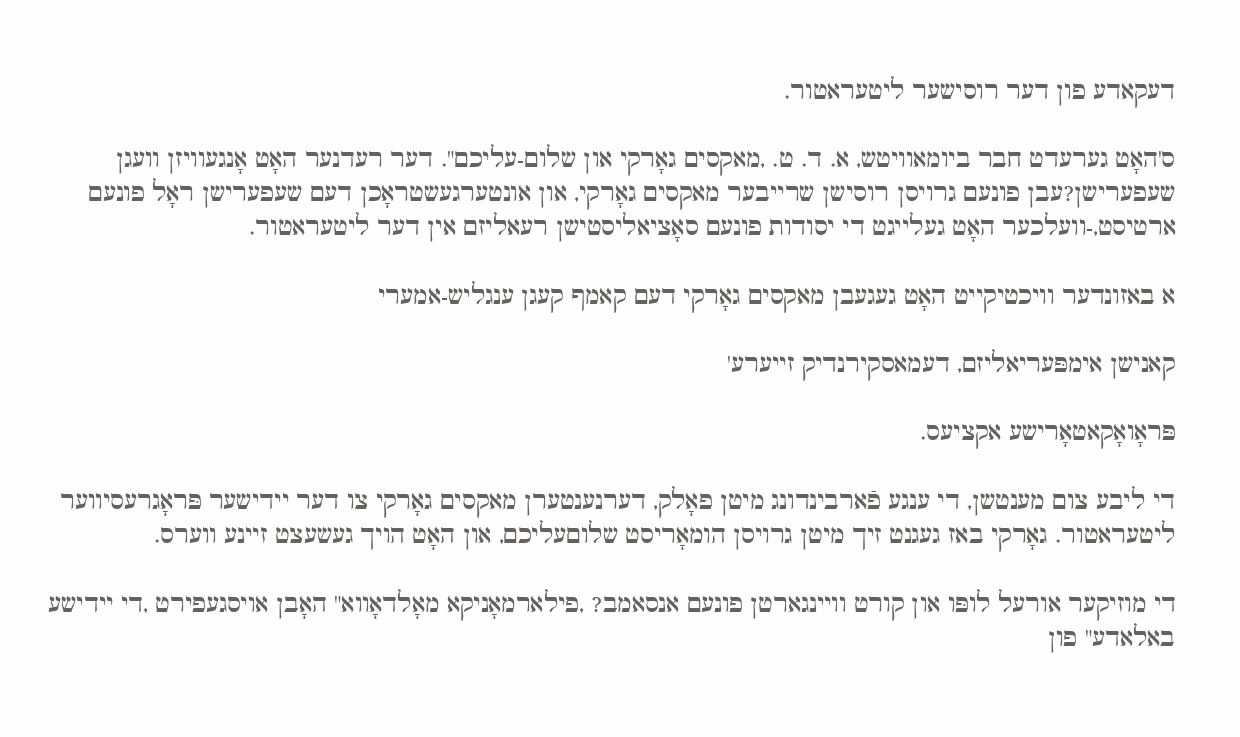דעקאדע פון דער רוסישער ליטעראטור.

ס'האָט גערעדט חבר ביומאוויטש, א. ד. ט. ,מאקסים גאָרקי און שלום-עליכם". דער רעדנער האָט אָנגעוויזן וועגן שעפערישן?עבן פונעם גרויסן רוסישן שרייבער מאקסים גאָרקי, און אונטערגעשטראָכן דעם שעפערישן ראָל פונעם ארטיסט,-וועלכער האָט געלייגט די יסודות פונעם סאָציאליסטישן רעאליזם אין דער ליטעראטור.

א באזונדער וויכטיקייט האָט געגעבן מאקסים גאָרקי דעם קאמף קעגן ענגליש-אמערי

קאנישן אימפּעריאליזם, דעמאסקירנדיק זייערע'

פּראָואָקאטאָרישע אקציעס.

די ליבע צום מענטשן, די ענגע פֿארבינדונג מיטן פאָלק, דערנענטערן מאקסים גאָרקי צו דער יידישער פּראָגרעסיווער ליטעראטור. גאָרקי באז געגנט זיך מיטן גרויסן הומאָריסט שלוםעליכם, און האָט הויך געשעצט זיינע ווערס.

די מוזיקער אורעל לופּו און קורט וויינגארטן פונעם אנסאמב? ,פילארמאָניקא מאָלדאָווא" האָבן אויסגעפירט ,די יידישע באלאדע" פון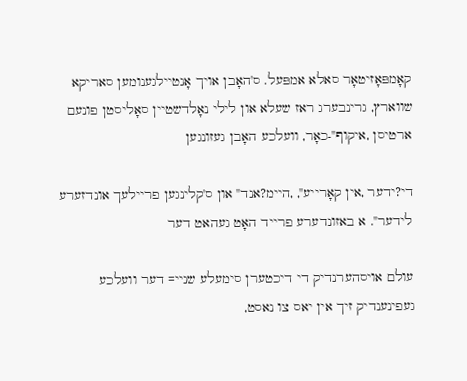קאָמפּאָזיטאָר סאלא אמפּעל. ס'האָבן אויך אָנטיילגענומען סאריקא שווארץ, גרינבערג ראז שעלא און לילי נאָלדשטיין סאָליסטן פונעם ארטיסן ,איקוף"-כאָר, וועלכע האָבן געזונגען

די?ידער ,אין קאָרייע", ,היימ?אנד" און ס'קלינגען פריילעך אונדזערע לידער". א באזונדערע פרייד האָט געהאט דער

עולם אויסהערנדיק די דיכטערן סימעלע שניי= דער וועלכע געפינענדיק זיך אין יאס צו נאסט,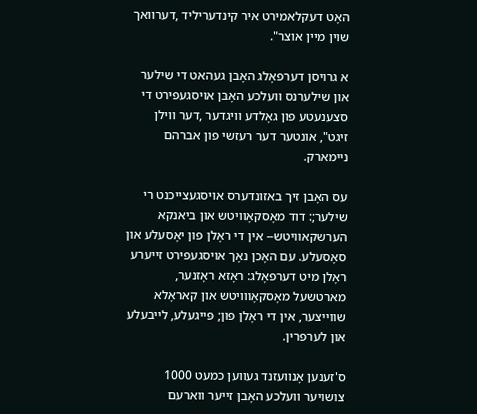האָט דעקלאמירט איר קינדעריליד ,דערוואך שוין מיין אוצר".

א גרויסן דערפאָלג האָבן געהאט די שילער און שילערנס וועלכע האָבּן אויסגעפירט די סצענעטע פון גאָלדע וויגדער ,דער ווילן זיגט", אונטער דער רעזשי פון אברהם ניימארק.

עס האָבן זיך באזונדערס אויסגעצייכנט רי שילער;: דוד מאָסקאָוויטש און ביאנקא הערשקאוויטש-- אין די ראָלן פון יאָסעלע און סאָסעלע. עם האָכן נאָך אויסגעפירט זייערע ראָלן מיט דערפאָלג: ראָזא ראָזנער, מארטשעל מאָסקאָװויטש און קאראָלא שווייצער, אין די ראָלן פון; פּייגעלע, לייבעלע און לערפרין.

ס'זענען אָנוועזנד געווען כמעט 1000 צושויער וועלכע האָבן זייער ווארעם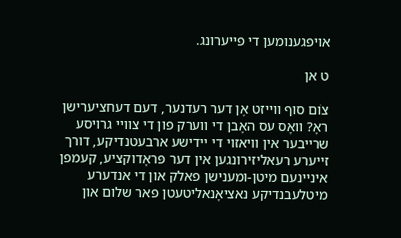אויפגענומען די פייערונג.

ט אן

צוֹם סוף ווייזט אֶן דער רעדנער, דעם דעחציערישן ראָ? װאָס עס האָבן די ווערק פון די צוויי גרויסע שרייבער אין וויאזוי די יידישע ארבעטנדיקע, דורך זייערע רעאליזירונגען אין דער פּראָדוקציע, קעמפן איניינעם מיטן-ומענישן פאלק און די אנדערע מיטלעבנדיקע נאציאָנאליטעטן פאר שלום און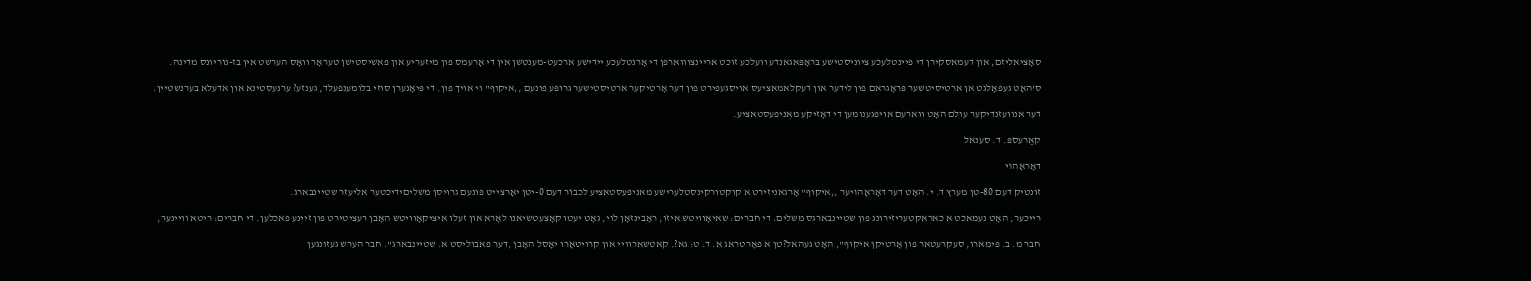סאָציאליזם, און דעמאסקירן די פיינטלעכע ציוניסטישע בּראָפּאגאנדע וועלכע זוכט אריינצוווארפן די אָרנטלעכע יידישע ארכעט-מענטשן אין די אָרעמס פון מיזעריע און פאשיסטישן טעראָר וואָס הערשט אין בז-נוֹריונס מדינה.

ס'האָט געפאָלגט אן ארטיסיטשער פּראָגראם פון לידער און דעקלאמאציעס אויסגעפירט פון דער אָרטיקער ארטיסטישער גרופּע פונעם ,,איקוף" וי אויך פון. די פּיאָנערן סוזי בלומענפעלד, גענזע? ערנעסטינא און אדעלא בערנשטיין.

דער אנוועזנדיקער עולם האָט ווארעם אויפגענומען די דאָזיקע מאניפעסטאציע.

קאַרעספּ. ד. סענאל

דאָראָהױ

זונטיק דעם 80-טן מערץ ד. י. האָט דער דאָראָהױער ,,איקוף" אָרגאניזירט א קוקטורקינסטלערישע מאניפעסטאציע לכבוֹר דעם 0-יטן יאָרצייט פונעם גרויסן משליםידיכטער אליעזר שטיינבארג.

רייכער, האָט נעמאכט א כאראקטעריזירונג פון שטיינבארגס משלים. די חברים: שאיאָוויטש איזו, ראָבינזאָן לוי, גאָט יעטו קאָצעטשיאנו לאָרא און זעלו איציקאָוויטש האָבן רעציטירט פון זיינע פאכלען. די חברים: ריטא וויינער,

חבר מ. ב. פּימארו, סעקרעטאר פון אָרטיקן איקוף", האָט געהאל?טן א פאָרטראג א. ד. ט: גא?. קאטשארוויי און קרויטאָרו יאָסל האָבן ,דער פאבוליסט א. שטיינבארג". חבר הערש געזונגען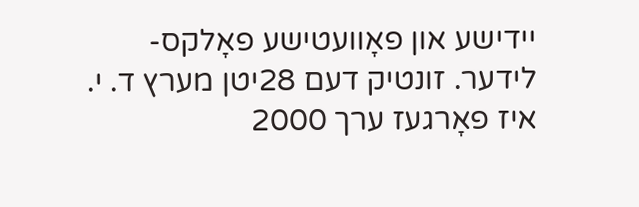יידישע און פאָוועטישע פאָלקס-לידער. זונטיק דעם 28יטן מערץ ד. י. איז פאָרגעז ערך 2000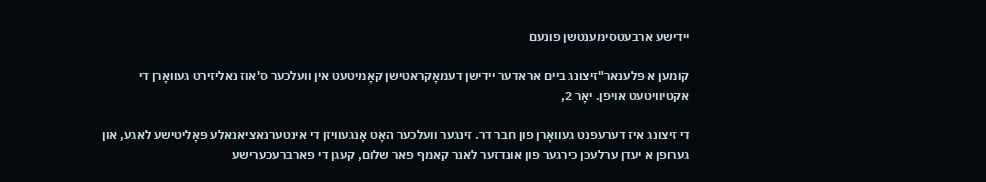יידישע ארבעטסימענטשן פונעם

קומען א פּלענאר"זיצונג ביים אראדער יידישן דעמאָקראטישן קאָמיטעט אין וועלכער ס'אוז נאליזירט געוואָרן די אקטיוויטעט אויפן. יאָר 2,

די זיצונג איז דערעפנט געוואָרן פון חבר דר. זינגער וועלכער האָט אָנגעוויזן די אינטערנאציאנאלע פּאָליטישע לאגע, און גערופן א יעדן ערלעכן כירגער פון אונדזער לאנר קאמף פאר שלום, קעגן די פארברעכערישע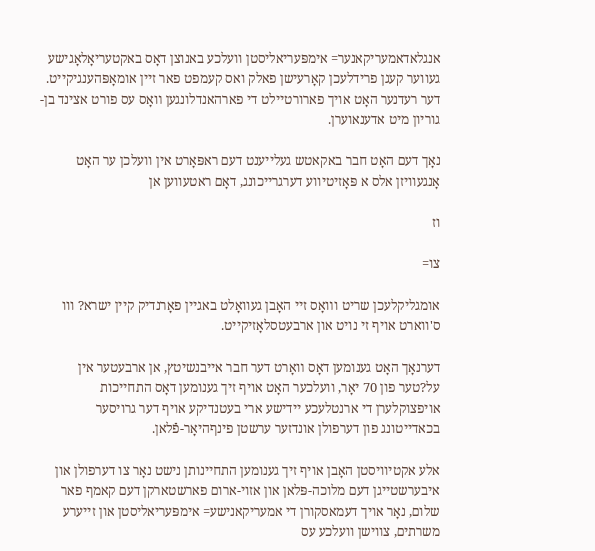אנגלאדאמעריקאנער= אימפּעריאליסטן וועלכע באנוצן דאָס באקטעריאָלאָגישע געווער קעגן פרידלעכן קאָרעישן פאלק ואס קעמפט פאר זיין אומאָפּהענגיקייט. דער רעדנער האָט אויך פארורטיילט די פארהאנדלונגען װאָס עס פורט אצינד בן-גוריון מיט אדענאוערן.

נאָך דעם האָט חבר באקאטש געלייענט דעם ראפּאָרט אין וועלכן ער האָט אָנגעוויזן אלס א פּאָזיטיווע דערגרייכונג, דאָם ראטעווען אן

וז

צו=

אומגליקלעכן שריט וװאָס זיי האָבן געוואָלט באגיין פאָרנדיק קיין ישרא? ווו ס'ווארט אויף זי נויט און ארבעטסלאָזיקייט.

דערנאָך האָט גענומען דאָס װאָרט דער חבר אייבנשיטץ, אן ארבעטער אין על?טער פון 70 יאָר, וועלכער האָט אויף זיך גענומען דאָס התחייכות אויפצוקלערן די ארנטלעכע יידישע ארי בעטנדיקע אויף דער גרויסער בכאדייטונג פון דערפולן אונדזער ערשטן פינףהיאָר-פֿלאן.

אלע אקטיוויסטן האָבן אויף זיך גענומען התחיינותן נישט נאָר צו דערפולן און איבערשטייגן דעם מלוכה-פּלאן און אזוי-ארום פארשטארקן דעם קאמף פאר שלום, נאָר אויך דעמאסקורן די אמעריקאנישע= אימפּעריאליסטן און זייערע משרתים, צווישן וועלכע עס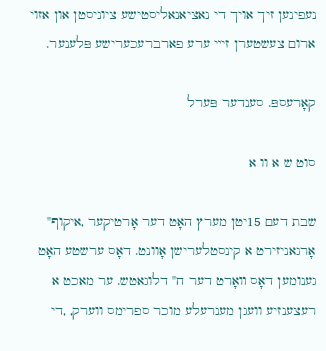נעפינען זיך אויך די נאציאנאליסטישע ציוניסטן און אזוי ארום צעשטערן זיײ ערע פארברעכערישע פּלענער.

קאָרעספּ. סענדער פּערל

סוט ש א וו א

שבת דעם 15יטן מערץ האָט דער אָרטיקער ,איקוף" אָרגאניזירט א קינסטלערישן אָוונט. דאָס ערשטע האָט גענומען דאָס װאָרט דער ח" דלוגאטש. ער מאכט א רעצענזיע וועגן מענרעלע מוכר ספרימס ווערק, ,די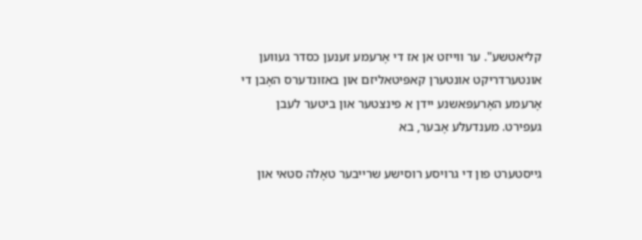קליאטשע". ער ווייזט אן אז די אָרעמע זענען כסדר געווען אונטערדריקט אונטערן קאפּיטאליזם און באזונדערס האָבן די אָרעמע האָרעפּאשנע יידן א פינצטער און ביטער לעבן געפירט. מענדעלע אָבער, בא

גייסטערט פון די גרויסע רוסישע שרייבער טאָלה סטאי און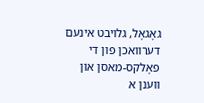גאָגאָל, גלויבט אינעם דערוואכן פון די פאָלקס-מאסן און ווענן א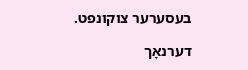בעסערער צוקונפט.

דערנאָך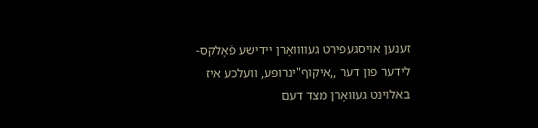זענען אויסגעפירט געוװואָרן יידישע פֿאָלקס-לידער פון דער ,,איקוף"ינרופּע, וועלכע איז באלוינט געװאָרן מצד דעם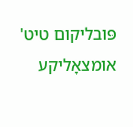פּובליקום טיט' אומצאָליקע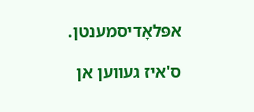אפּלאָדיסמענטן.

ס'איז געווען אן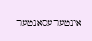אינטערעסאנטער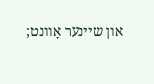און שיינער אָוונט;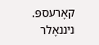קאָרעספּ. ניננאָלר